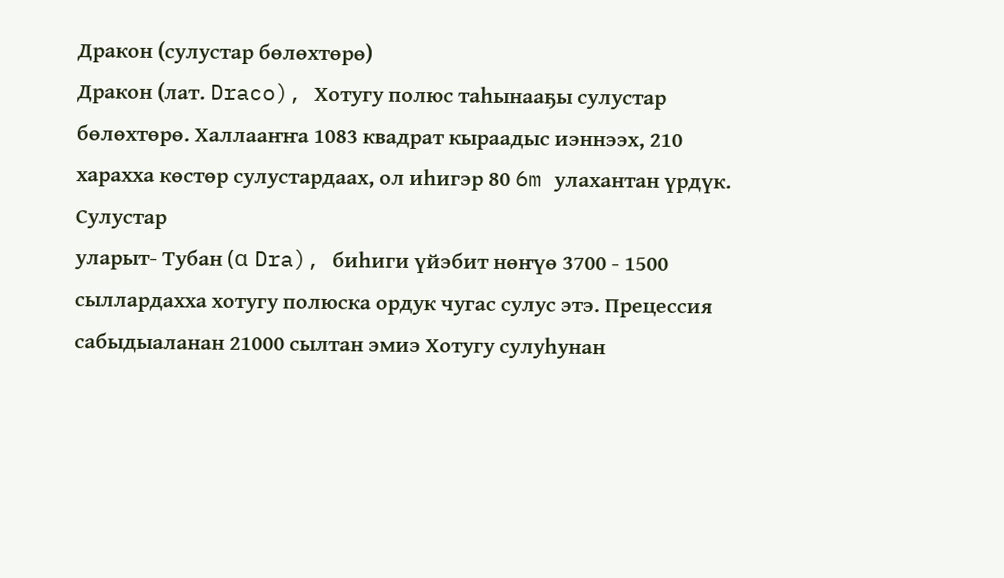Дракон (сулустар бөлөхтөрө)
Дракон (лат. Draco), Хотугу полюс таһынааҕы сулустар бөлөхтөрө. Халлааҥҥа 1083 квадрат кыраадыс иэннээх, 210 харахха көстөр сулустардаах, ол иһигэр 80 6m улахантан үрдүк.
Сулустар
уларыт- Тубан (α Dra), биһиги үйэбит нөҥүө 3700 - 1500 сыллардахха хотугу полюска ордук чугас сулус этэ. Прецессия сабыдыаланан 21000 сылтан эмиэ Хотугу сулуһунан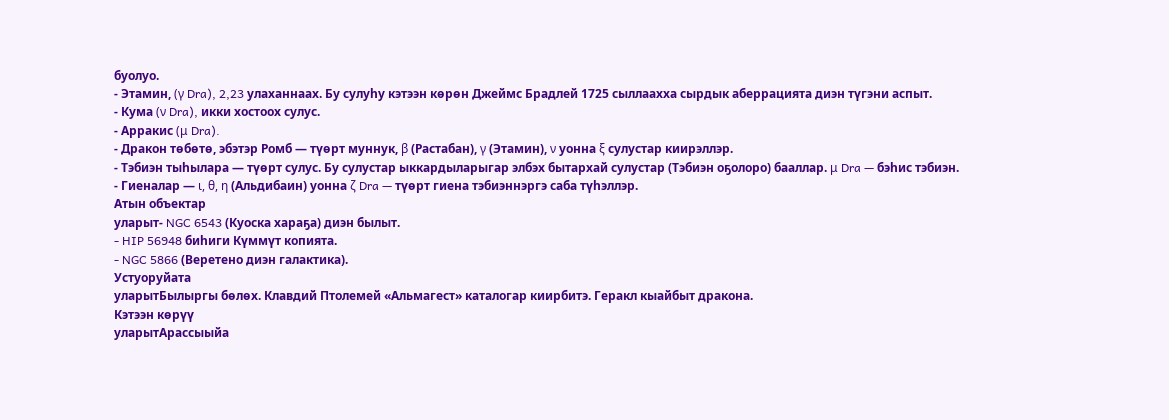буолуо.
- Этамин, (γ Dra), 2,23 улаханнаах. Бу сулуһу кэтээн көрөн Джеймс Брадлей 1725 сыллаахха сырдык аберрацията диэн түгэни аспыт.
- Кума (ν Dra), икки хостоох сулус.
- Арракис (μ Dra).
- Дракон төбөтө, эбэтэр Ромб — түөрт муннук, β (Растабан), γ (Этамин), ν уонна ξ сулустар киирэллэр.
- Тэбиэн тыһылара — түөрт сулус. Бу сулустар ыккардыларыгар элбэх бытархай сулустар (Тэбиэн оҕолоро) бааллар. μ Dra — бэһис тэбиэн.
- Гиеналар — ι, θ, η (Альдибаин) уонна ζ Dra — түөрт гиена тэбиэннэргэ саба түһэллэр.
Атын объектар
уларыт- NGC 6543 (Куоска хараҕа) диэн былыт.
- HIP 56948 биһиги Күммүт копията.
- NGC 5866 (Веретено диэн галактика).
Устуоруйата
уларытБылыргы бөлөх. Клавдий Птолемей «Альмагест» каталогар киирбитэ. Геракл кыайбыт дракона.
Кэтээн көрүү
уларытАрассыыйа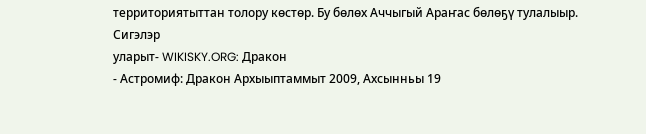территориятыттан толору көстөр. Бу бөлөх Аччыгый Араҥас бөлөҕү тулалыыр.
Сигэлэр
уларыт- WIKISKY.ORG: Дракон
- Астромиф: Дракон Архыыптаммыт 2009, Ахсынньы 19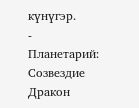күнүгэр.
- Планетарий: Созвездие Дракон